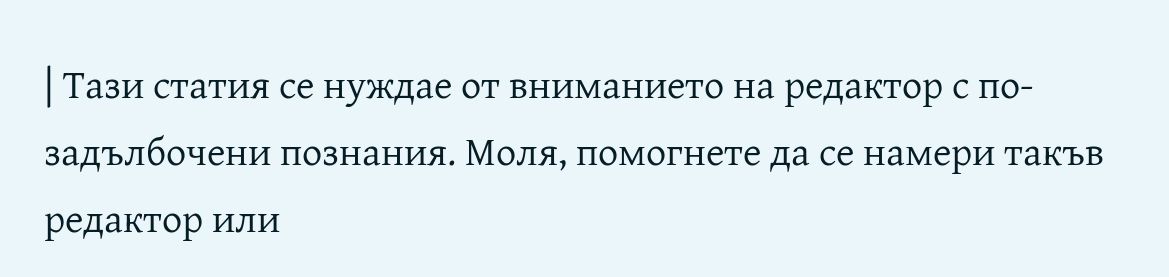| Тази статия се нуждае от вниманието на редактор с по-задълбочени познания. Моля, помогнете да се намери такъв редактор или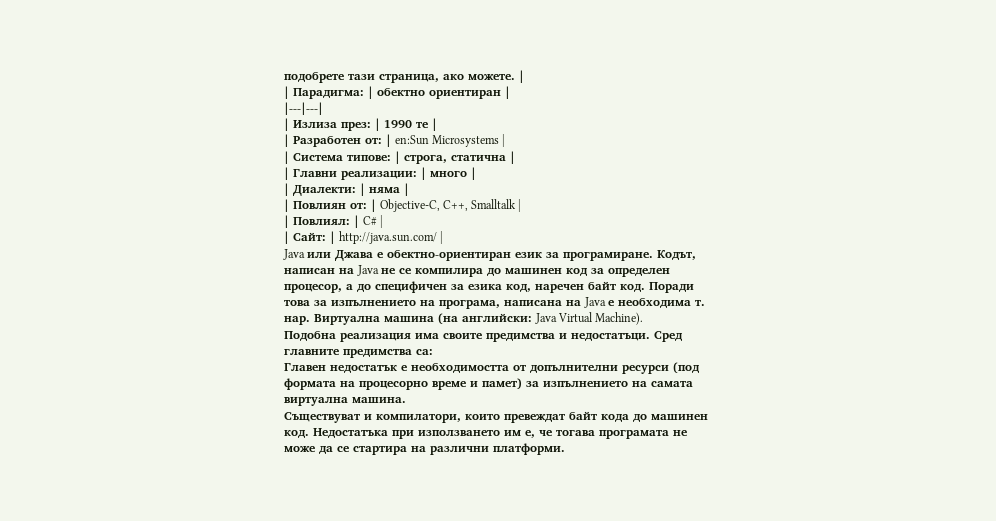подобрете тази страница, ако можете. |
| Парадигма: | обектно ориентиран |
|---|---|
| Излиза през: | 1990 те |
| Разработен от: | en:Sun Microsystems |
| Система типове: | строга, статична |
| Главни реализации: | много |
| Диалекти: | няма |
| Повлиян от: | Objective-C, C++, Smalltalk |
| Повлиял: | C# |
| Сайт: | http://java.sun.com/ |
Java или Джава е обектно-ориентиран език за програмиране. Кодът, написан на Java не се компилира до машинен код за определен процесор, а до специфичен за езика код, наречен байт код. Поради това за изпълнението на програма, написана на Java е необходима т. нар. Виртуална машина (на английски: Java Virtual Machine).
Подобна реализация има своите предимства и недостатъци. Сред главните предимства са:
Главен недостатък е необходимостта от допълнителни ресурси (под формата на процесорно време и памет) за изпълнението на самата виртуална машина.
Съществуват и компилатори, които превеждат байт кода до машинен код. Недостатъка при използването им е, че тогава програмата не може да се стартира на различни платформи.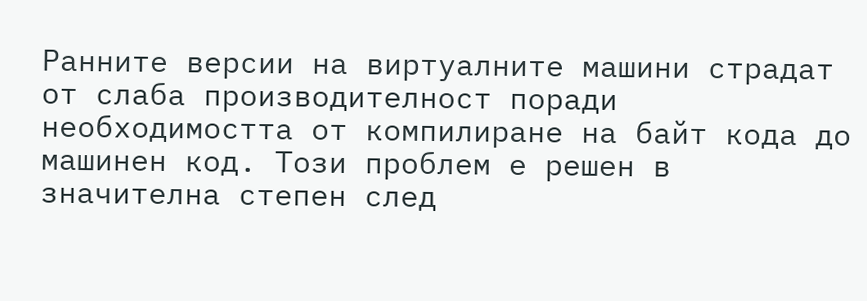Ранните версии на виртуалните машини страдат от слаба производителност поради необходимостта от компилиране на байт кода до машинен код. Този проблем е решен в значителна степен след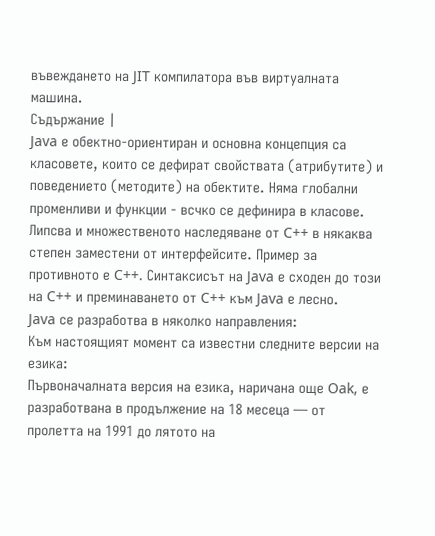въвеждането на JIT компилатора във виртуалната машина.
Съдържание |
Java е обектно-ориентиран и основна концепция са класовете, които се дефират свойствата (атрибутите) и поведението (методите) на обектите. Няма глобални променливи и функции - всчко се дефинира в класове. Липсва и множественото наследяване от C++ в някаква степен заместени от интерфейсите. Пример за противното е C++. Синтаксисът на Java е сходен до този на C++ и преминаването от C++ към Java е лесно.
Java се разработва в няколко направления:
Към настоящият момент са известни следните версии на езика:
Първоначалната версия на езика, наричана още Oak, е разработвана в продължение на 18 месеца — от пролетта на 1991 до лятото на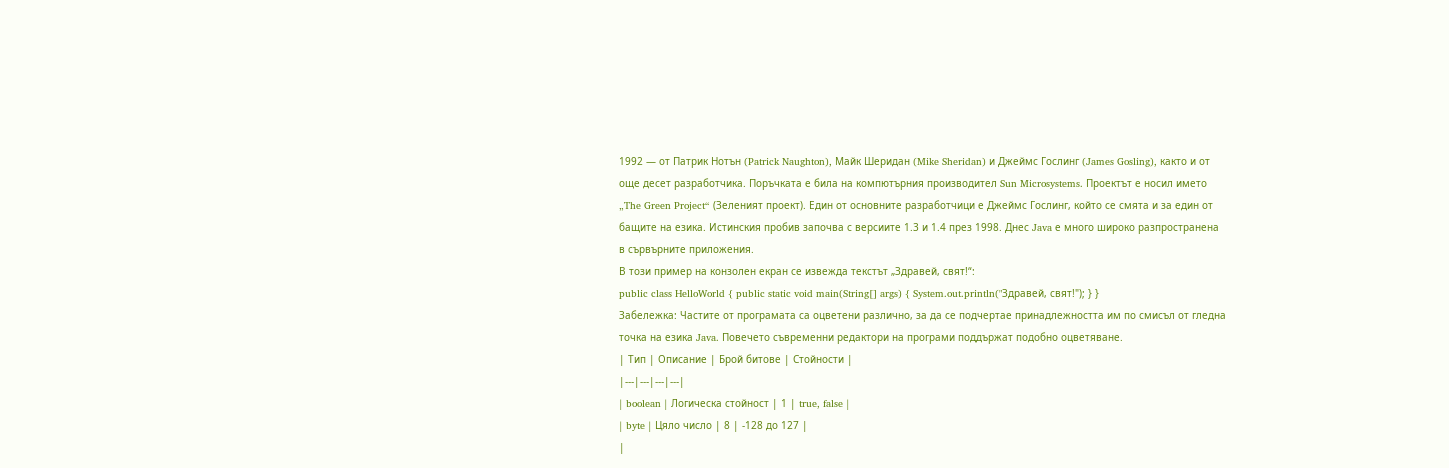1992 — от Патрик Нотън (Patrick Naughton), Майк Шеридан (Mike Sheridan) и Джеймс Гослинг (James Gosling), както и от още десет разработчика. Поръчката е била на компютърния производител Sun Microsystems. Проектът е носил името „The Green Project“ (Зеленият проект). Един от основните разработчици е Джеймс Гослинг, който се смята и за един от бащите на езика. Истинския пробив започва с версиите 1.3 и 1.4 през 1998. Днес Java е много широко разпространена в сървърните приложения.
В този пример на конзолен екран се извежда текстът „Здравей, свят!“:
public class HelloWorld { public static void main(String[] args) { System.out.println("Здравей, свят!"); } }
Забележка: Частите от програмата са оцветени различно, за да се подчертае принадлежността им по смисъл от гледна точка на езика Java. Повечето съвременни редактори на програми поддържат подобно оцветяване.
| Тип | Описание | Брой битове | Стойности |
|---|---|---|---|
| boolean | Логическа стойност | 1 | true, false |
| byte | Цяло число | 8 | -128 до 127 |
|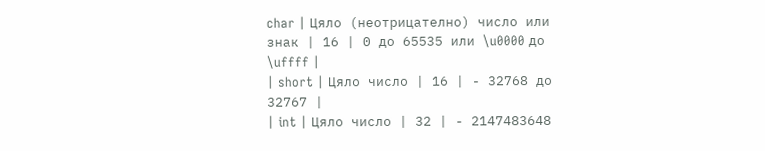char | Цяло (неотрицателно) число или знак | 16 | 0 до 65535 или \u0000 до \uffff |
| short | Цяло число | 16 | - 32768 до 32767 |
| int | Цяло число | 32 | - 2147483648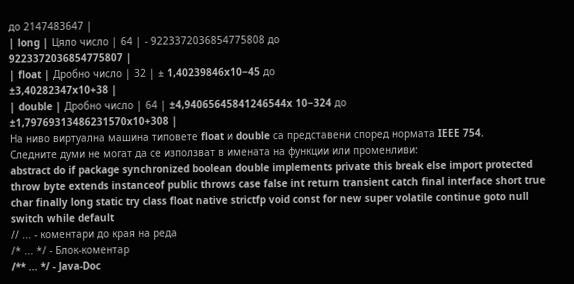до 2147483647 |
| long | Цяло число | 64 | - 9223372036854775808 до
9223372036854775807 |
| float | Дробно число | 32 | ± 1,40239846x10−45 до
±3,40282347x10+38 |
| double | Дробно число | 64 | ±4,94065645841246544x 10−324 до
±1,79769313486231570x10+308 |
На ниво виртуална машина типовете float и double са представени според нормата IEEE 754.
Следните думи не могат да се използват в имената на функции или променливи:
abstract do if package synchronized boolean double implements private this break else import protected throw byte extends instanceof public throws case false int return transient catch final interface short true char finally long static try class float native strictfp void const for new super volatile continue goto null switch while default
// ... - коментари до края на реда
/* ... */ - Блок-коментар
/** ... */ - Java-Doc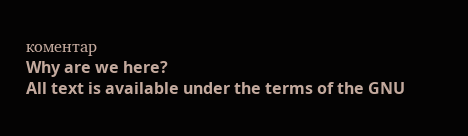коментар
Why are we here?
All text is available under the terms of the GNU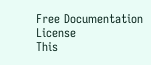Free Documentation License
This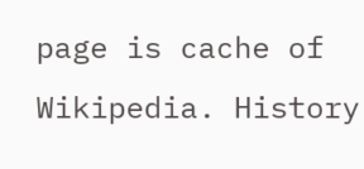page is cache of Wikipedia. History